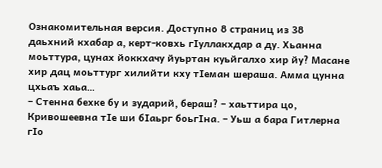Ознакомительная версия. Доступно 8 страниц из 38
даьхний кхабар а, керт-ковхь гІуллакхдар а ду. Хьанна моьттура, цунах йоккхачу йуьртан куьйгалхо хир йу? Масане хир дац моьттург хилийти кху тІеман шераша. Амма цунна цхьаъ хаьа…
– Стенна бехке бу и зударий, бераш? – хаьттира цо, Кривошеевна тІе ши бІаьрг боьгІна. – Уьш а бара Гитлерна гІо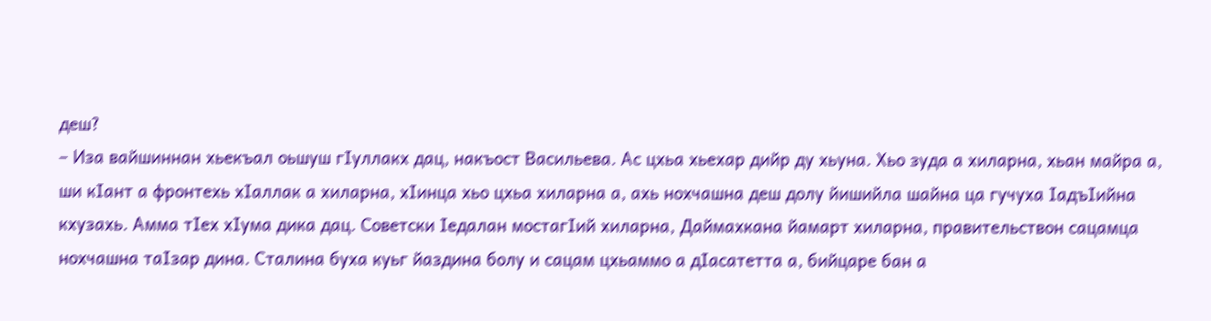деш?
– Иза вайшиннан хьекъал оьшуш гІуллакх дац, накъост Васильева. Ас цхьа хьехар дийр ду хьуна. Хьо зуда а хиларна, хьан майра а, ши кІант а фронтехь хІаллак а хиларна, хІинца хьо цхьа хиларна а, ахь нохчашна деш долу йишийла шайна ца гучуха ІадъІийна кхузахь. Амма тІех хІума дика дац. Советски Іедалан мостагІий хиларна, Даймахкана йамарт хиларна, правительствон сацамца нохчашна таІзар дина. Сталина буха куьг йаздина болу и сацам цхьаммо а дІасатетта а, бийцаре бан а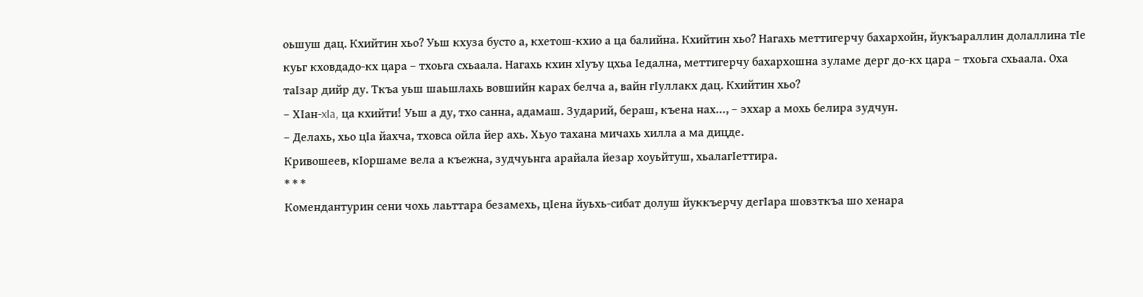оьшуш дац. Кхийтин хьо? Уьш кхуза бусто а, кхетош-кхио а ца балийна. Кхийтин хьо? Нагахь меттигерчу бахархойн, йукъараллин долаллина тІe куьг кховдадо-кх цара – тхоьга схьаала. Нагахь кхин хІуъу цхьа Іедална, меттигерчу бахархошна зуламе дерг до-кх цара – тхоьга схьаала. Оха таІзар дийр ду. Ткъа уьш шаьшлахь вовшийн карах белча а, вайн гІуллакх дац. Кхийтин хьо?
– ХІан-xIa, ца кхийти! Уьш а ду, тхо санна, адамаш. Зударий, бераш, къена нах…, – эххар а мохь белира зудчун.
– Делахь, хьо цІа йахча, тховса ойла йер ахь. Хьуо тахана мичахь хилла а ма дицде.
Кривошеев, кІоршаме вела а къежна, зудчуьнга арайала йезар хоуьйтуш, хьалагІеттира.
* * *
Комендантурин сени чохь лаьттара безамехь, цІена йуьхь-сибат долуш йуккъерчу дегІара шовзткъа шо хенара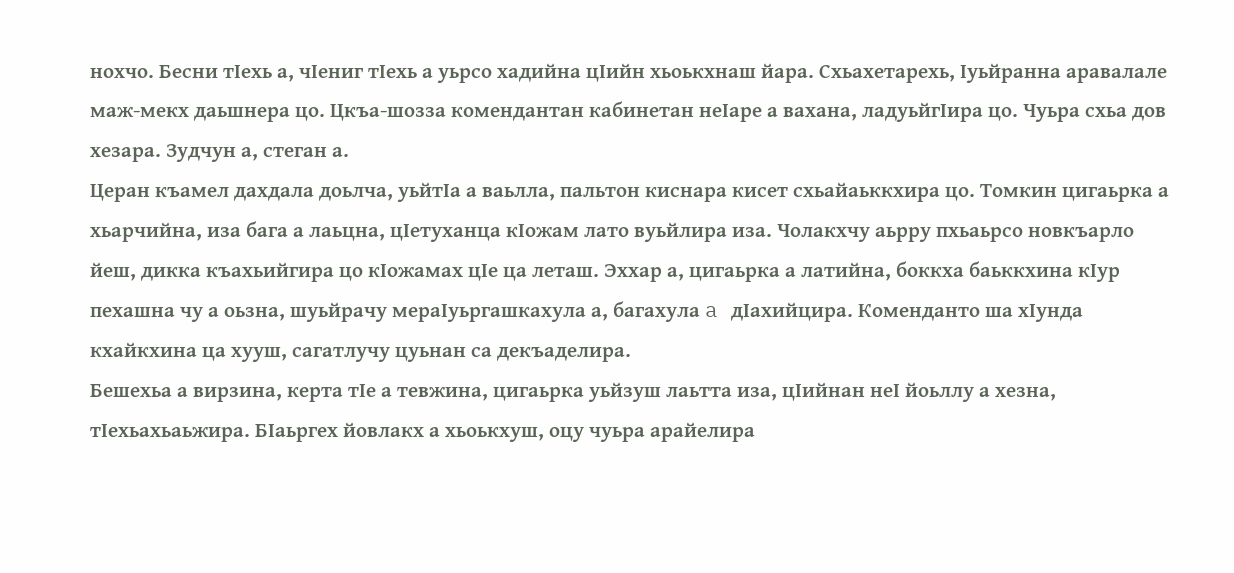нохчо. Бесни тІехь а, чІениг тІехь а уьрсо хадийна цІийн хьоькхнаш йара. Схьахетарехь, Іуьйранна аравалале маж-мекх даьшнера цо. Цкъа-шозза комендантан кабинетан неІаре а вахана, ладуьйгІира цо. Чуьра схьа дов хезара. Зудчун а, стеган а.
Церан къамел дахдала доьлча, уьйтІа а ваьлла, пальтон киснара кисет схьайаьккхира цо. Томкин цигаьрка а хьарчийна, иза бага а лаьцна, цІетуханца кІожам лато вуьйлира иза. Чолакхчу аьрру пхьаьрсо новкъарло йеш, дикка къахьийгира цо кІожамах цІе ца леташ. Эххар а, цигаьрка а латийна, боккха баьккхина кІур пехашна чу а оьзна, шуьйрачу мераІуьргашкахула а, багахула a дІахийцира. Коменданто ша хІунда кхайкхина ца хууш, сагатлучу цуьнан са декъаделира.
Бешехьа а вирзина, керта тІе а тевжина, цигаьрка уьйзуш лаьтта иза, цІийнан неІ йоьллу а хезна, тІехьахьаьжира. БІаьргех йовлакх а хьоькхуш, оцу чуьра арайелира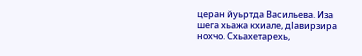церан йуьртда Васильева. Иза шега хьажа кхиале, дІавирзира нохчо. Схьахетарехь,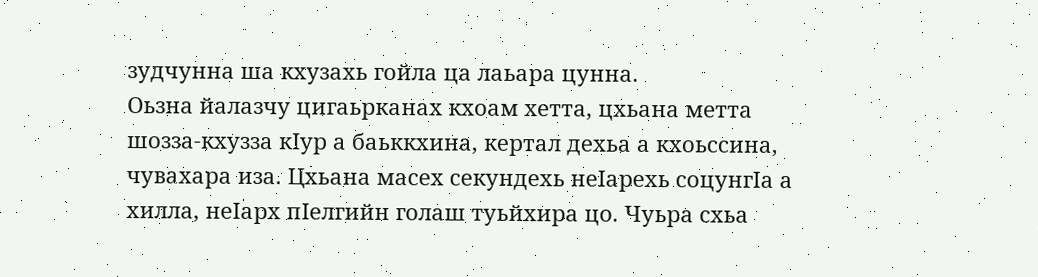зудчунна ша кхузахь гойла ца лаьара цунна.
Оьзна йалазчу цигаьрканах кхоам хетта, цхьана метта шозза-кхузза кІур а баьккхина, кертал дехьа а кхоьссина, чувахара иза. Цхьана масех секундехь неІарехь соцунгІа а хилла, неІарх пІелгийн голаш туьйхира цо. Чуьра схьа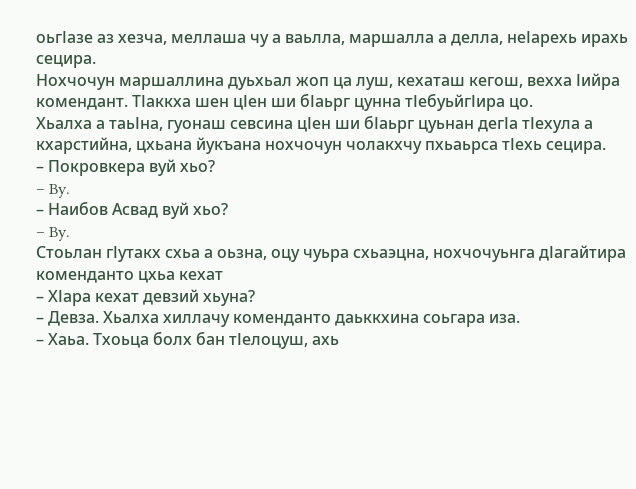оьгІазе аз хезча, меллаша чу а ваьлла, маршалла а делла, неІарехь ирахь сецира.
Нохчочун маршаллина дуьхьал жоп ца луш, кехаташ кегош, вехха Іийра комендант. ТІаккха шен цІен ши бІаьрг цунна тІебуьйгІира цо.
Хьалха а таьІна, гуонаш севсина цІен ши бІаьрг цуьнан дегІа тІехула а кхарстийна, цхьана йукъана нохчочун чолакхчу пхьаьрса тІехь сецира.
– Покровкера вуй хьо?
– By.
– Наибов Асвад вуй хьо?
– By.
Стоьлан гІутакх схьа а оьзна, оцу чуьра схьаэцна, нохчочуьнга дІагайтира коменданто цхьа кехат
– ХІара кехат девзий хьуна?
– Девза. Хьалха хиллачу коменданто даьккхина соьгара иза.
– Хаьа. Тхоьца болх бан тІелоцуш, ахь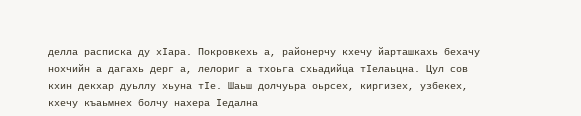делла расписка ду хІара. Покровкехь а, районерчу кхечу йарташкахь бехачу нохчийн а дагахь дерг а, лелориг а тхоьга схьадийца тІелаьцна. Цул сов кхин декхар дуьллу хьуна тІe. Шаьш долчуьра оьрсех, киргизех, узбекех, кхечу къаьмнех болчу нахера Іедална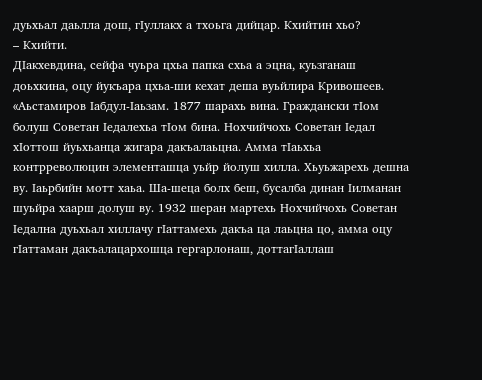дуьхьал даьлла дош, гІуллакх а тхоьга дийцар. Кхийтин хьо?
– Кхийти.
ДІакхевдина, сейфа чуьра цхьа папка схьа а эцна, куьзганаш доьхкина, оцу йукъара цхьа-ши кехат деша вуьйлира Кривошеев.
«Аьстамиров Іабдул-Іаьзам. 1877 шарахь вина. Граждански тІом болуш Советан Іедалехьа тІом бина. Нохчийчохь Советан Іедал хІоттош йуьхьанца жигара дакъалаьцна. Амма тІаьхьа контрреволюцин элементашца уьйр йолуш хилла. Хьуьжарехь дешна ву. Іаьрбийн мотт хаьа. Ша-шеца болх беш, бусалба динан Іилманан шуьйра хаарш долуш ву. 1932 шеран мартехь Нохчийчохь Советан Іедална дуьхьал хиллачу гІаттамехь дакъа ца лаьцна цо, амма оцу гІаттаман дакъалацархошца гергарлонаш, доттагІаллаш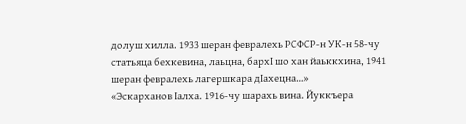долуш хилла. 1933 шеран февралехь РСФСР-н УК-н 58-чу статьяца бехкевина, лаьцна, бархІ шо хан йаьккхина, 1941 шеран февралехь лагершкара дІахецна…»
«Эскарханов Іалха. 1916-чу шарахь вина. Йуккъера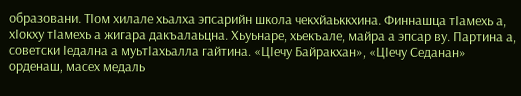образовани. ТІом хилале хьалха эпсарийн школа чекхйаьккхина. Финнашца тІамехь а, хІокху тІамехь а жигара дакъалаьцна. Хьуьнаре, хьекъале, майра а эпсар ву. Партина а, советски Іедална а муьтІахьалла гайтина. «ЦІечу Байракхан», «ЦІечу Седанан» орденаш, масех медаль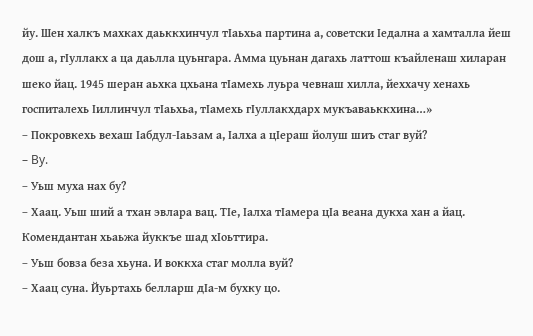йу. Шен халкъ махках даьккхинчул тІаьхьа партина а, советски Іедална а хамталла йеш дош а, гІуллакх а ца даьлла цуьнгара. Амма цуьнан дагахь латтош къайленаш хиларан шеко йац. 1945 шеран аьхка цхьана тІамехь луьра чевнаш хилла, йеххачу хенахь госпиталехь Іиллинчул тІаьхьа, тІамехь гІуллакхдарх мукъаваьккхина…»
– Покровкехь вехаш Іабдул-Іаьзам а, Іалха а цІераш йолуш шиъ стаг вуй?
– By.
– Уьш муха нах бу?
– Хаац. Уьш ший а тхан эвлара вац. TІe, Іалха тІамера цІа веана дукха хан а йац.
Комендантан хьаьжа йуккъе шад хІоьттира.
– Уьш бовза беза хьуна. И воккха стаг молла вуй?
– Хаац суна. Йуьртахь белларш дІа-м бухку цо.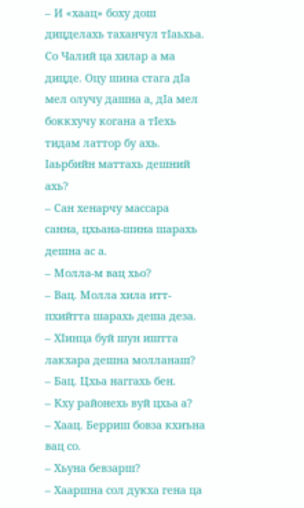– И «хаац» боху дош дицделахь таханчул тІаьхьа. Со Чалий ца хилар а ма дицде. Оцу шина стага дІа мел олучу дашна а, дІа мел боккхучу когана а тІехь тидам латтор бу ахь. Іаьрбийн маттахь дешний ахь?
– Сан хенарчу массара санна, цхьана-шина шарахь дешна ас а.
– Молла-м вац хьо?
– Вац. Молла хила итт-пхийтта шарахь деша деза.
– ХІинца буй шун иштта лакхара дешна молланаш?
– Бац. Цхьа наггахь бен.
– Кху районехь вуй цхьа а?
– Хаац. Берриш бовза кхиъна вац со.
– Хьуна бевзарш?
– Хааршна сол дукха гена ца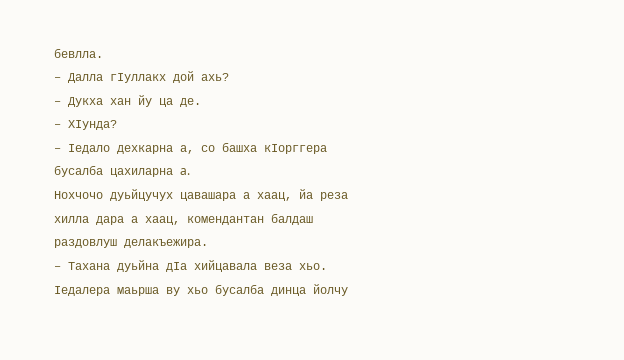бевлла.
– Далла гІуллакх дой ахь?
– Дукха хан йу ца де.
– ХІунда?
– Іедало дехкарна а, со башха кІорггера бусалба цахиларна a.
Нохчочо дуьйцучух цавашара а хаац, йа реза хилла дара а хаац, комендантан балдаш раздовлуш делакъежира.
– Тахана дуьйна дІа хийцавала веза хьо. Іедалера маьрша ву хьо бусалба динца йолчу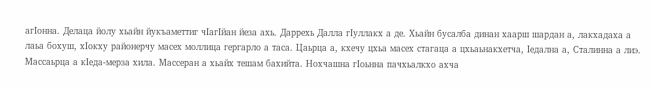агІонна. Делаца йолу хьайн йукъаметтиг чІагІйан йеза ахь. Даррехь Далла гІуллакх а де. Хьайн бусалба динан хаарш шардан а, лакхадаха а лаьа бохуш, хІокху районерчу масех моллица гергарло а таса. Цаьрца а, кхечу цхьа масех стагаца а цхьаьнакхетча, Іедална а, Сталинна а лиэ. Массаьрца а кІеда-мерза хила. Массеран а хьайх тешам бахийта. Нохчашна гІоьнна пачхьалкхо ахча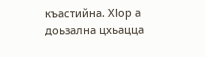къастийна. ХІор а доьзална цхьацца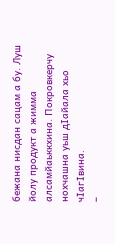бежана нисдан сацам а бу. Луш йолу продукт а жимма алсамйаьккхина. Покровкерчу нохчашна уьш дІайала хьо чІагІвина.
–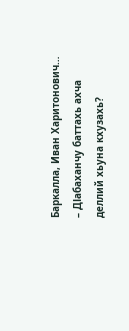Баркалла, Иван Харитонович…
– ДІабаханчу баттахь ахча деллий хьуна кхузахь?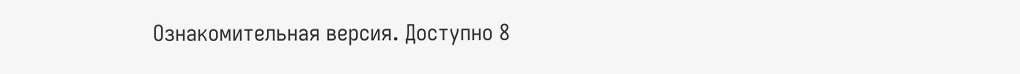Ознакомительная версия. Доступно 8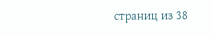страниц из 38